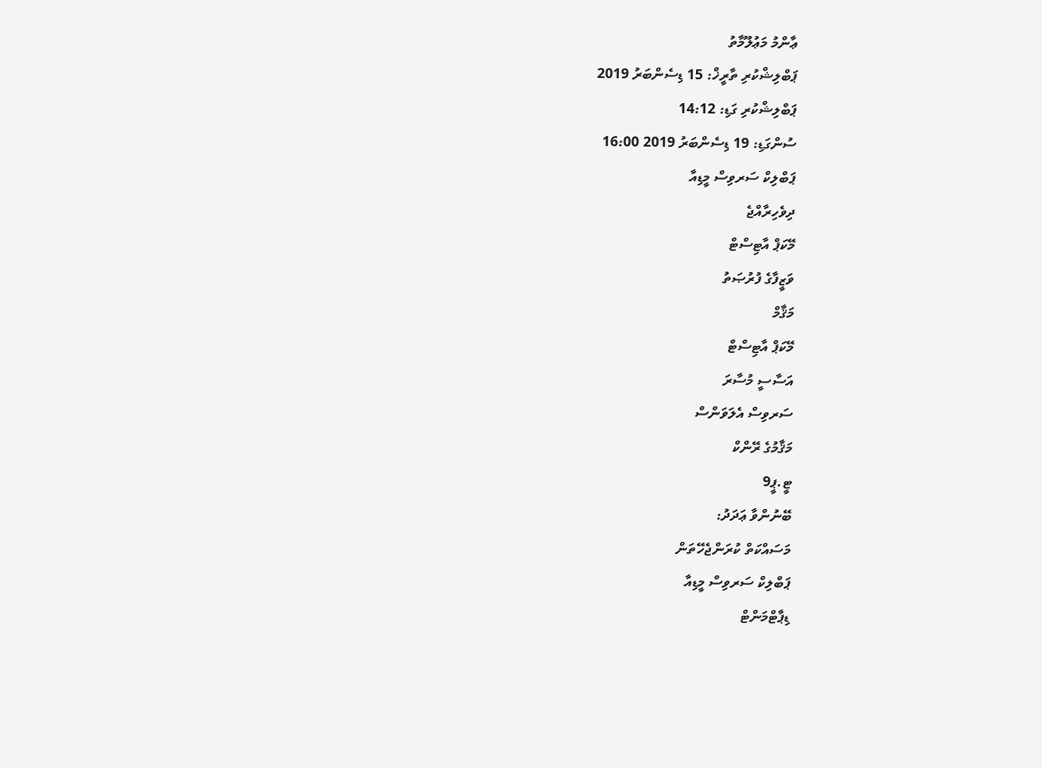ޢާންމު މަޢުލޫމާތު
ޕަބްލިޝްކުރި ތާރީޚް: 15 ޑިސެންބަރު 2019
ޕަބްލިޝްކުރި ގަޑި: 14:12
ސުންގަޑި: 19 ޑިސެންބަރު 2019 16:00
ޕަބްލިކް ސަރވިސް މީޑިއާ
ދިވެހިރާއްޖެ
މޭކަޕް އާޓިސްޓް
ވަޒީފާގެ ފުރުޞަތު
މަޤާމް
މޭކަޕް އާޓިސްޓް
އަސާސީ މުސާރަ
ސަރވިސް އެލަވަންސް
މަޤާމުގެ ރޭންކް
ޓީ.ޕީ9
ބޭނުންވާ ޢަދަދު:
މަސައްކަތް ކުރަންޖެހޭތަން
ޕަބްލިކް ސަރވިސް މީޑިއާ
ޑިޕާޓްމަންޓް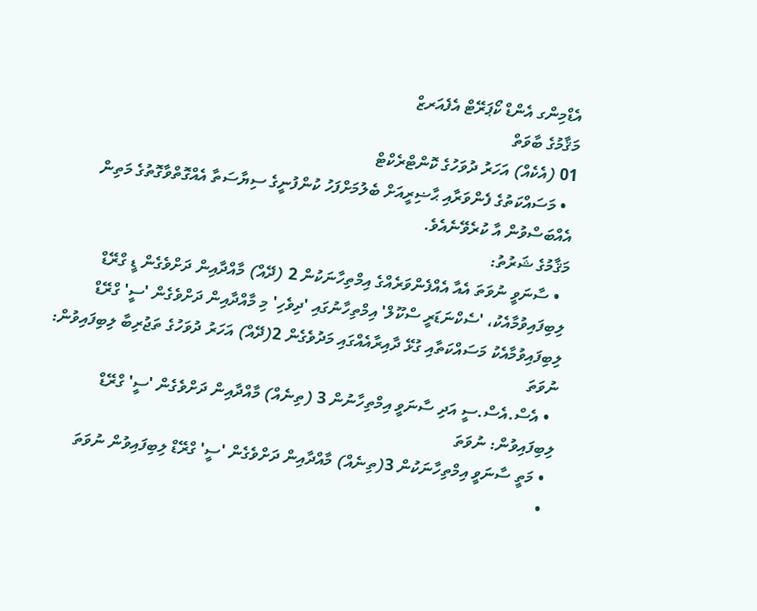އެޑްމިންގ އެންޑް ކޯޕަރޭޓް އެފެއަރޒް
މަޤާމުގެ ބާވަތް
01 (އެކެއް) އަހަރު ދުވަހުގެ ކޮންޓްރެކްޓް
  • މަސައްކަތުގެ ފެންވަރާއި ޙާޟިރީއަށް ބެލުމަށްފަހު ކުންފުނީގެ ސިޔާސަތާ އެއްގޮތްވާގޮތުގެ މަތިން އެއްބަސްވުން އާ ކުރެވޭނެއެވެ.
މަޤާމުގެ ޝަރުތު:
  • ސާނަވީ ނުވަތަ އެއާ އެއްފެންވަރެއްގެ އިމްތިހާނަކުން 2 (ދޭއް) މާއްދާއިން ދަށްވެގެން ޑީ ގްރޭޑް ލިބިފައިވުމާއެކު، 'ސެކްނަޑަރީ ސްކޫލް' އިމްތިހާނުގައި 'ދިވެހި' މި މާއްދާއިން ދަށްވެގެން 'ސީ' ގްރޭޑް ލިބިފައިވުމާއެކު މަސައްކަތާއި ގުޅޭ ދާއިރާއެއްގައި މަދުވެގެން 2(ދޭއް) އަހަރު ދުވަހުގެ ތަޖުރިބާ ލިބިފައިވުން: ނުވަތަ
  • އެސް.އެސް.ސީ އަދި ސާނަވީ އިމްތިހާނުން 3 (ތިނެއް) މާއްދާއިން ދަށްވެގެން 'ސީ' ގްރޭޑް ލިބިފައިވުން: ނުވަތަ
  • މަތީ ސާނަވީ އިމްތިހާނަކުން 3(ތިނެއް) މާއްދާއިން ދަށްވެގެން 'ސީ' ގްރޭޑް ލިބިފައިވުން ނުވަތަ
  •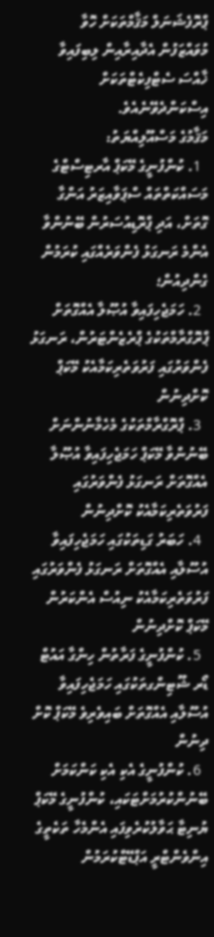ޕްރޮފެޝަނަލް މަޤާމްތަކަށް ހޮވާ މުވައްޒަފުން އެދާއިރާއިން ލިބިފައިވާ ޚާއްސަ ސެޓްފިކެޓްތަކަށް އިސްކަންދެވޭނެއެވެ.
މަޤާމުގެ މަސްއޫލިއްޔަތު:
  1. ކުންފުނީގެ މޭކަޕް އާރޓިސްޓްގެ މަސައްކަތްތައް ސްޕަވާއިޒަރު އަންގާ ގޮތަށް، އަދި ޕްރޮޑިއުސަރުން ބޭނުންވާ އެންމެ ރަނގަޅު ފެންވަރެއްގައި ކުރަމުން ގެންދިއުން؛
  2. ހަމަޖެހިފައިވާ އުޞޫލާ އެއްގޮތަށް ޕްރޮގްރާމްތަކުގެ ޕްރެޒެންޓަރުން، ރަނގަޅު ފެންވަރުގައި ފަރުވަތެރިކަމާއެކު މޭކަޕް ކޮށްދިނުން
  3. ޕްރޮގްރާމްތަކުގެ މެހެމާނުންނަށް ބޭނުންވާ މޭކަޕް ހަމަޖެހިފައިވާ އުޞޫލާ އެއްގޮތަށް ރަނގަޅު ފެންވަރުގައި ފަރުވަތެރިކަމާއެކު ކޮށްދިނުން
  4. ހަބަރު ގަޑިތަކުގައި ހަމަޖެހިފައިވާ އުސޫލާއި އެއްގޮތަށް ރަނގަޅު ފެންވަރުގައި ފަރުވަތެރިކަމާއެކު ނިއުސް އެންކަރުން މޭކަޕް ކޮށްދިނުން
  5. ކުންފުނީގެ ފަރާތުން ހިންގާ އައުޓް ޑޯރ ޝޫޓިންގތަކުގައި ހަމަޖެހިފައިވާ އުސޫލާއި އެއްގޮތަށް ބައިވެރިވެ މޭކަޕް ކޮށް ދިނުން
  6. ކުންފުނީގެ އެކި އެކި ކަންކަމަށް ބޭނުންކުރުމަށްޓަކައި، ކުންފުނީގެ މޭކަޕް ޔުނިޓާ ޙަވާލުކުރެވިފައި އެންމެހާ ތަކެތީގެ އިންވެންޓްރީ އަޕްޑޭޓްކުރަމުން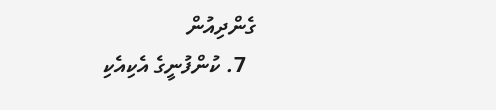ގެންދިއުން
  7. ކުންފުނީގެ އެކިއެކި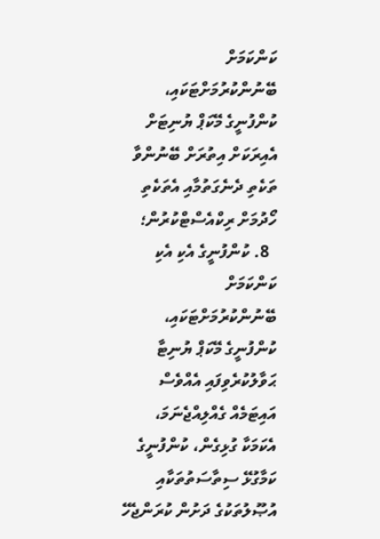ކަންކަމަށް ބޭނުންކުރުމަށްޓަކައި، ކުންފުނީގެ މޭކަޕް ޔުނިޓަށް އެއިރަކަށް އިތުރަށް ބޭނުންވާ ތަކެތި ދެނެގަތުމާއި އެތަކެތި ހޯދުމަށް ރިކްއެސްޓްކުރުން؛
  8. ކުންފުނީގެ އެކި އެކި ކަންކަމަށް ބޭނުންކުރުމަށްޓަކައި، ކުންފުނީގެ މޭކަޕް ޔުނިޓާ ޙަވާލުކުރެވިފައި އެއްވެސް އައިޓަމެއް ގެއްލިއްޖެނަމަ، އެކަމަކާ ގުޅިގެން، ކުންފުނީގެ ކަމާގުޅޭ ސިތާސަތުތަކާއި އުޞޫލުތަކުގެ ދަށުން ކުރަންޖެހޭ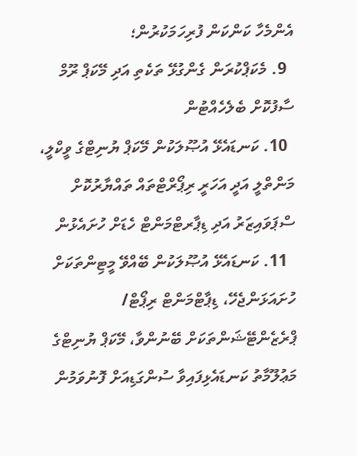އެންމެހާ ކަންކަން ފުރިހަމަކުރުން؛
  9. މެކަޕްކުރަން ގެންގުޅޭ ތަކެތި އަދި މޭކަޕް ރޫމް ސާފުކޮށް ބެލެހެއްޓުން
  10. ކަނޑައެޅޭ އުޞޫލަކުން މޭކަޕް ޔުނިޓްގެ ވީކްލީ، މަންތްލީ އަދީ އަހަރީ ރިޕޯރްޓްތައް ތައްޔާރުކޮށް ސްޕަވައިޒަރު އަދި ޑިޕާރޓްމަންޓް ހެޑަށް ހުށައެޅުން
  11. ކަނޑައެޅޭ އުޞޫލަކުން ބޭއްވޭ މީޓިންތަކަށް ހުށައަޅަންޖެހޭ، ޑިޕާޓްމަންޓް ރިޕޯޓް/ ޕްރެޒެންޓޭޝަންތަކަށް ބޭނުންވާ، މޭކަޕް ޔުނިޓްގެ މަޢުލޫމާތު ކަނޑައެޅިފައިވާ ސުންގަޑިއަށް ފޮނުވަމުން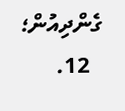ގެންދިއުން؛
  12.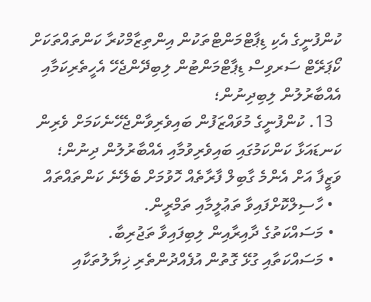ކުންފުނީގެ އެކި ޑިޕާޓްމަންޓްތަކުން އިންތިޒާމްކުރާ ކަންތައްތަކަށް ކޯޕަރޭޓް ސަރވިސް ޑިޕާޓްމަންޓުން ލިބިދޭންޖެހޭ އެހީތެރިކަމާއި އެއްބާރުލުން ލިބިދިނުން؛
  13. ކުންފުނީގެ މުވައްޒަފުން ބައިވެރިވާންޖެހޭނެކަމަށް ވެރިން ކަނޑައަޅާ ކަންކަމުގައި ބައިވެރިވުމާއި އެއްބާރުލުން ދިނުން؛
ވަޒީފާ އަށް އެންމެ ގާބިލް ފާރާތެއް ހޮވުމަށް ބެލޭނެ ކަންތައްތައް
  • ހާސިލްކޮށްފައިވާ ތަޢުލީމާއި ތަމްރީން.
  • މަސައްކަތުގެ ދާއިރާއިން ލިބިފައިވާ ތަޖުރިބާ.
  • މަސައްކަތާއި ގުޅޭ ގޮތުން އުފެއްދުންތެރި ޚިޔާލުތަކާއި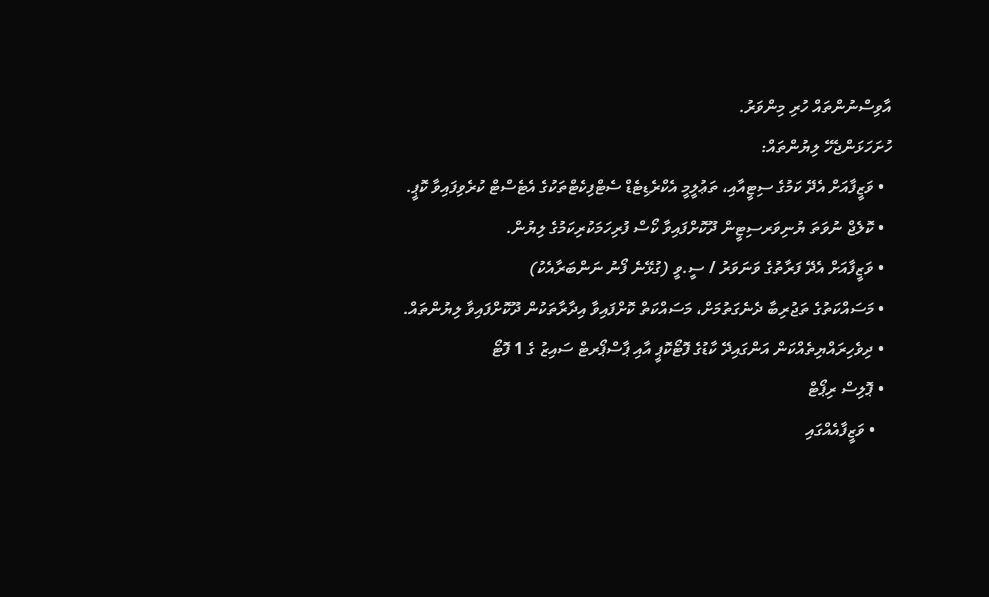އާވިސްނުންތައް ހުރި މިންވަރު.
ހުށަހަޅަންޖެހޭ ލިޔުންތައް:
  • ވަޒީފާއަށް އެދޭ ކަމުގެ ސިޓީއާއި، ތަޢުލީމީ އެކްރެޑިޓެޑް ސެޓްފިކެޓްތަކުގެ އެޓެސްޓް ކުރެވިފައިވާ ކޮޕީ.
  • ކޮލެޖް ނުވަތަ ޔުނިވަރސިޓީން ދޫކޮށްފައިވާ ކޯސް ފުރިހަމަކުރިކަމުގެ ލިޔުން.
  • ވަޒީފާއަށް އެދޭ ފަރާތުގެ ވަނަވަރު / ސީ.ވީ (ގުޅޭނެ ފޯނު ނަންބަރާއެކު)
  • މަސައްކަތުގެ ތަޖުރިބާ ދެނެގަތުމަށް، މަސައްކަތް ކޮށްފައިވާ އިދާރާތަކުން ދޫކޮށްފައިވާ ލިޔުންތައް.
  • ދިވެހިރައްޔިތެއްކަން އަންގައިދޭ ކާޑުގެ ފޮޓޯކޮޕީ އާއި ޕާސްޕޯރޓް ސައިޒު ގެ 1 ފޮޓޯ
  • ޕޮލިސް ރިޕޯޓް
    • ވަޒީފާއެއްގައި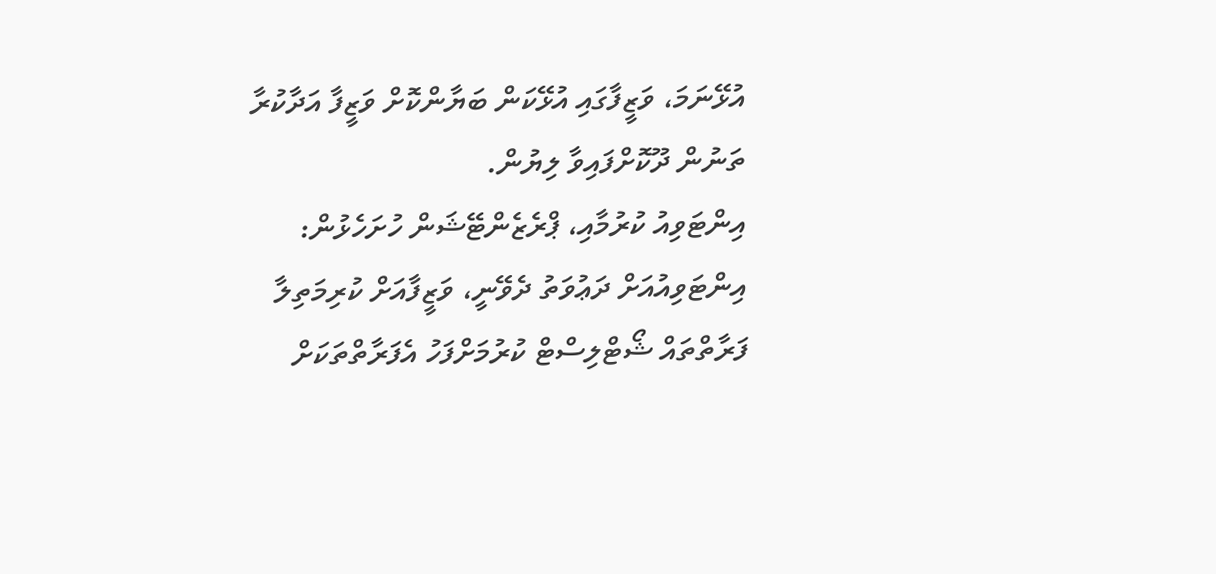އުޅޭނަމަ، ވަޒީފާގައި އުޅޭކަން ބަޔާންކޮށް ވަޒީފާ އަދާކުރާ ތަނުން ދޫކޮށްފައިވާ ލިޔުން.
އިންޓަވިއު ކުރުމާއި، ޕްރެޒެންޓޭޝަން ހުށަހެޅުން:
އިންޓަވިއުއަށް ދަޢުވަތު ދެވޭނީ، ވަޒީފާއަށް ކުރިމަތިލާ ފަރާތްތައް ޝޯޓްލިސްޓް ކުރުމަށްފަހު އެފަރާތްތަކަށް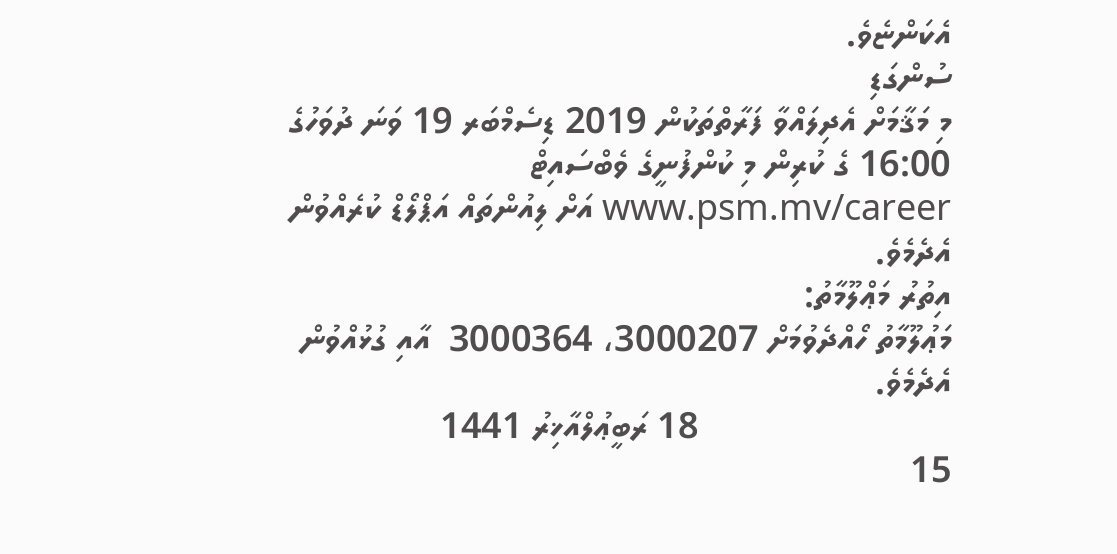އެކަންޏެވެ.
ސުންގަޑި
މި މަޤާމަށް އެދިލައްވާ ފަރާތްތަކުން 2019 ޑިސެމްބަރ 19 ވަނަ ދުވަހުގެ 16:00 ގެ ކުރިން މި ކުންފުނީގެ ވެބްސައިޓް www.psm.mv/career އަށް ލިއުންތައް އަޕްލޯޑް ކުރެއްވުން އެދެމެވެ.
އިތުރު މަޢްލޫމާތު:
މަޢުލޫމާތު ހޯއްދެވުމަށް 3000207، 3000364  އާއި ގުޅުއްވުން އެދެމެވެ.
                           18 ރަބީޢުލްއާޚިރު 1441
15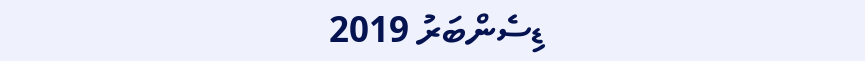ޑިސެންބަރު 2019